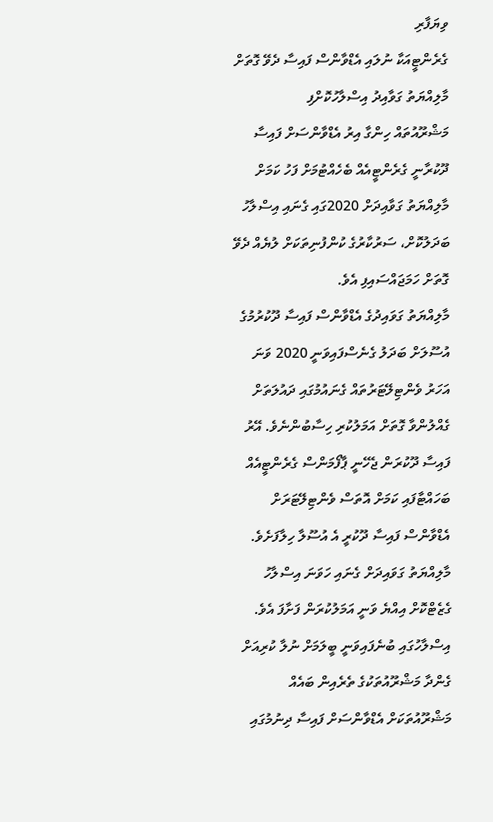ވިޔަފާރި
ގެރެންޓީއަކާ ނުލައި އެޑްވާންސް ފައިސާ ދެވޭ ގޮތަށް މާލިއްޔަތު ގަވާއިދު އިސްލާހުކޮށްފި
މަޝްރޫއުތައް ހިންގާ އިރު އެޑްވާންސަށް ފައިސާ ދޫކުރާނީ ގެރެންޓީއެއް ބެހެއްޓުމަށް ފަހު ކަމަށް މާލިއްޔަތު ގަވާއިދަށް 2020ގައި ގެނައި އިސްލާހު ބަދަލުކޮށް، ސަރުކާރުގެ ކުންފުނިތަކަށް ލުޔެއް ދެވޭ ގޮތަށް ހަމަޖައްސައިފި އެވެ.
މާލިއްޔަތު ގަވައިދުގެ އެޑްވާންސް ފައިސާ ދޫކުރުމުގެ އުސޫލަށް ބަދަލު ގެނެސްފައިވަނީ 2020 ވަނަ އަހަރު ވެންޓިލޭޓަރުތައް ގެނައުމުގައި ދައުލަތަށް ގެއްލުންވާ ގޮތަށް އަމަލުކުރި ހިސާބުންނެވެ. އޭރު ފައިސާ ދޫކުރަން ޖެހޭނީ ޕާފޯމަންސް ގެރެންޓީއެއް ބަހައްޓާފައި ކަމަށް އޮތަސް ވެންޓިލޭޓަރަށް އެޑްވާންސް ފައިސާ ދޫކުރީ އެ އުސޫލާ ހިލާފަށެވެ.
މާލިއްޔަތު ގަވައިދަށް ގެނައި ހަވަނަ އިސްލާހު ގެޒެޓްކޮށް އިއްޔެ ވަނީ އަމަލުކުރަން ފަށާފަ އެވެ.
އިސްލާހުގައި ބުނެފައިވަނީ ބީލަމަށް ނުލާ ކުރިއަށް ގެންދާ މަޝްރޫއުތަކުގެ ތެރެއިން ބައެއް މަޝްރޫއުތަކަށް އެޑްވާންސަށް ފައިސާ ދިނުމުގައި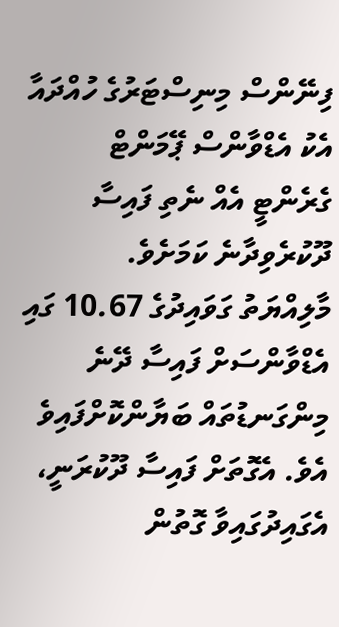ފިނޭންސް މިނިސްޓަރުގެ ހުއްދައާ އެކު އެޑްވާންސް ޕޭމަންޓް ގެރެންޓީ އެއް ނެތި ފައިސާ ދޫކުރެވިދާނެ ކަމަށެވެ.
މާލިއްޔަތު ގަވައިދުގެ 10.67 ގައި އެޑްވާންސަށް ފައިސާ ދޭނެ މިންގަނޑުތައް ބަޔާންކޮށްފައިވެ އެވެ. އެގޮތަށް ފައިސާ ދޫކުރަނީ، އެގައިދުގައިވާ ގޮތުން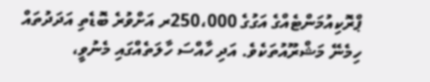ޕްރޮކިއުމަންޓެއްގެ އަގުގެ 250،000ރ އަށްވުރެ ބޮޑެތި އަދަދުތައް ހިމެނޭ މަޝްރޫއުތަކެވެ. އަދި ހާއްސަ ހާލަތެއްގައި މެނުވީ،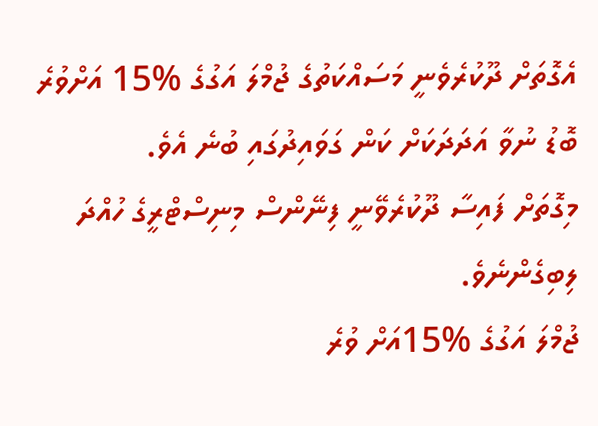އެގޮތަށް ދޫކުރެވެނީ މަސައްކަތުގެ ޖުމްލަ އަގުގެ %15 އަށްވުރެ ބޮޑު ނުވާ އަދަދަކަށް ކަން ގަވައިދުގައި ބުނެ އެވެ.
މިގޮތަށް ފައިސާ ދޫކުރެވޭނީ ފިނޭންސް މިނިސްޓްރީގެ ހުއްދަ ލިބިގެންނެވެ.
ޖުމްލަ އަގުގެ %15އަށް ވުރެ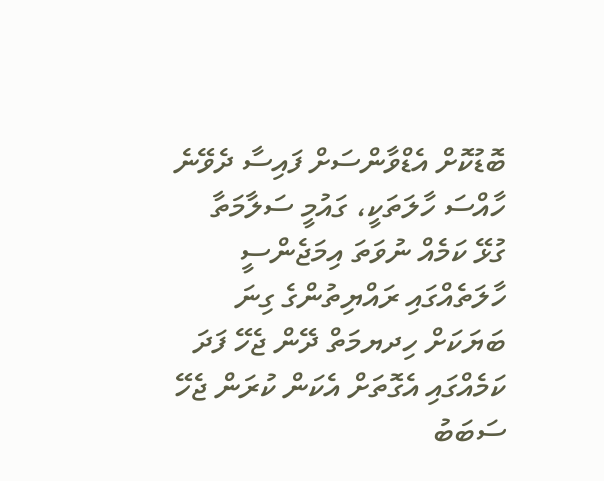ބޮޑުކޮށް އެޑްވާންސަށް ފައިސާ ދެވޭނެ ހާއްސަ ހާލަތަކީ، ގައުމީ ސަލާމަތާ ގުޅޭ ކަމެއް ނުވަތަ އިމަޖެންސީ ހާލަތެއްގައި ރައްޔިތުންގެ ގިނަ ބަޔަކަށް ހިދޔމަތް ދޭން ޖެހޭ ފަދަ ކަމެއްގައި އެގޮތަށް އެކަން ކުރަން ޖެހޭ ސަބަބު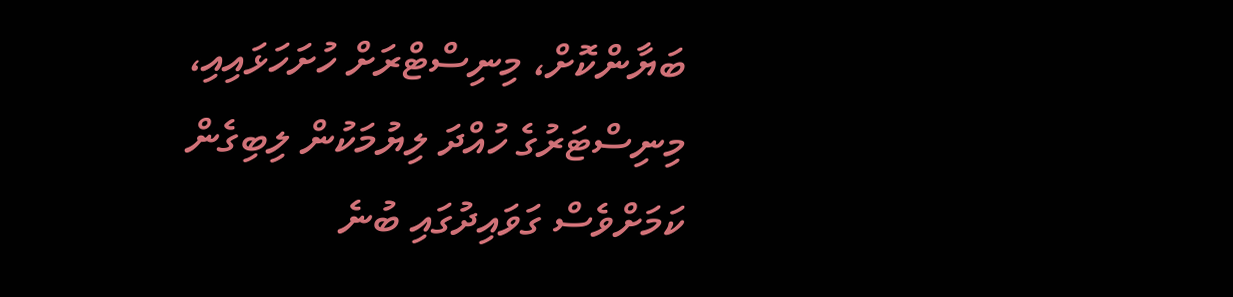ބަޔާންކޮށް، މިނިސްޓްރަށް ހުށަހަޅައިއި، މިނިސްޓަރުގެ ހުއްދަ ލިޔުމަކުން ލިބިގެން ކަމަށްވެސް ގަވައިދުގައި ބުނެ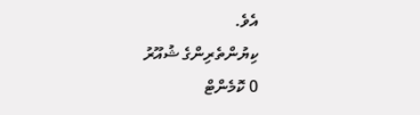އެވެ.
ކިޔުންތެރިންގެ ޝުއޫރު
0 ކޮމެންޓް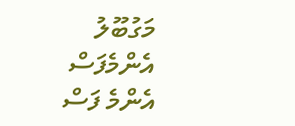މަގުބޫލު
އެންމެފަސް
އެންމެ ފަސް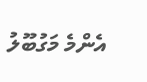އެންމެ މަގުބޫލު